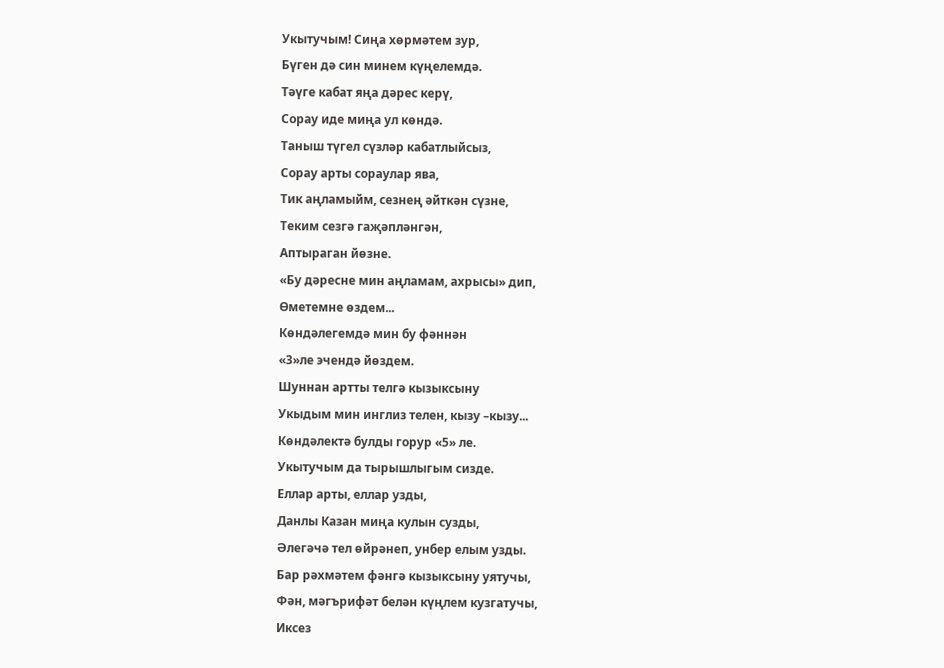Укытучым! Сиңа хөрмәтем зур,
Бүген дә син минем күңелемдә.
Тәүге кабат яңа дәрес керү,
Сорау иде миңа ул көндә.
Таныш түгел сүзләр кабатлыйсыз,
Сорау арты сораулар ява,
Тик аңламыйм, сезнең әйткән сүзне,
Теким сезгә гаҗәпләнгән,
Аптыраган йөзне.
«Бу дәресне мин аңламам, ахрысы» дип,
Өметемне өздем...
Көндәлегемдә мин бу фәннән
«3»ле эчендә йөздем.
Шуннан артты телгә кызыксыну
Укыдым мин инглиз телен, кызу –кызу...
Көндәлектә булды горур «5» ле.
Укытучым да тырышлыгым сизде.
Еллар арты, еллар узды,
Данлы Казан миңа кулын сузды,
Әлегәчә тел өйрәнеп, унбер елым узды.
Бар рәхмәтем фәнгә кызыксыну уятучы,
Фән, мәгърифәт белән күңлем кузгатучы,
Иксез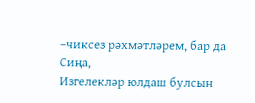–чиксез рәхмәтләрем, бар да Сиңа,
Изгелекләр юлдаш булсын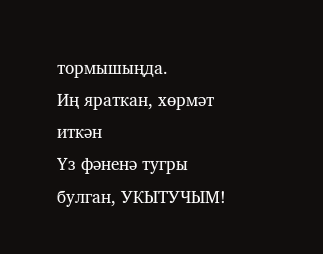тормышыңда.
Иң яраткан, хөрмәт иткән
Үз фәненә тугры булган, УКЫТУЧЫМ!